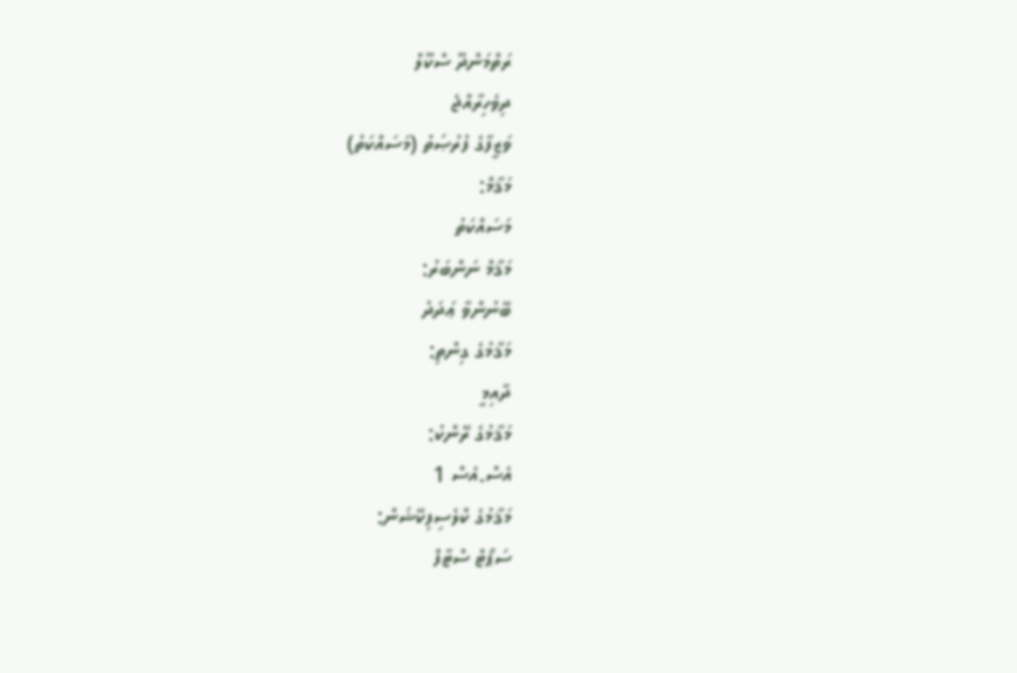ރަތްމަންދޫ ސްކޫލް
ދިވެހިރާއްޖެ
ވަޒީފާގެ ފުރުޞަތު (މަސައްކަތު)
މަޤާމް:
މަސައްކަތު
މަޤާމް ނަންބަރު:
ބޭނުންވާ ޢަދަދު
މަޤާމުގެ ގިންތި:
ދާއިމީ
މަޤާމުގެ ރޭންކު:
އެސް.އެސް 1
މަޤާމުގެ ކްލެސިފިކޭޝަން:
ސަޕޯޓް ސްޓާފް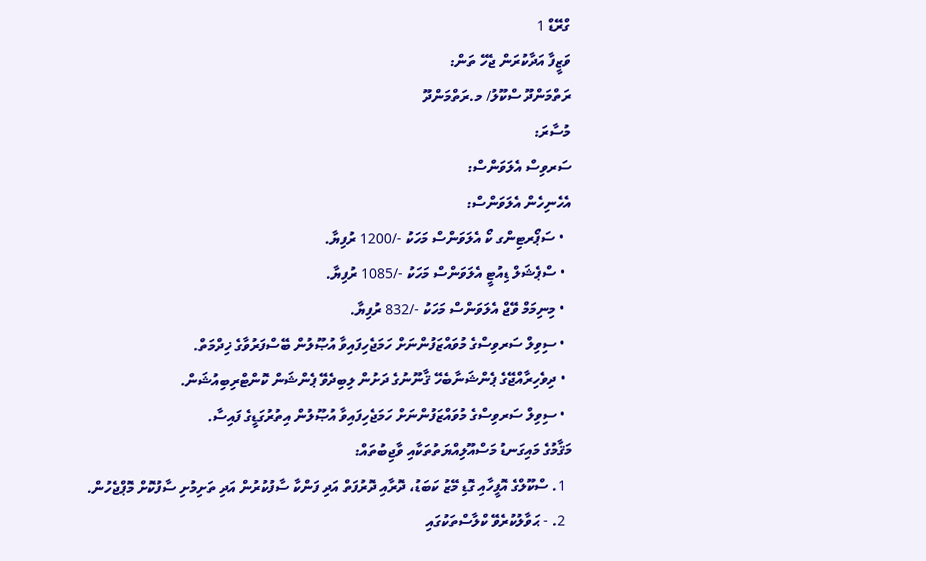ގްރޭޑް 1
ވަޒީފާ އަދާކުރަން ޖެހޭ ތަން:
ރަތްމަންދޫ ސްކޫލު/ މ.ރަތްމަންދޫ
މުސާރަ:
ސަރވިސް އެލަވަންސް:
އެހެނިހެން އެލަވަންސް:
  • ސަޕޯރޓިންގ ކޯ އެލަވަންސް މަހަކު -/1200 ރުފިޔާ.
  • ސްޕެޝަލް ޑިއުޓީ އެލަވަންސް މަހަކު -/1085 ރުފިޔާ.
  • މިނިމަމް ވޭޖް އެލަވަންސް މަހަކު -/832 ރުފިޔާ.
  • ސިވިލް ސަރވިސްގެ މުވައްޒަފުންނަށް ހަމަޖެހިފައިވާ އުޞޫލުން ބޭސްފަރުވާގެ ޚިދްމަތް.
  • ދިވެހިރާއްޖޭގެ ޕެންޝަނާބެހޭ ޤާނޫނުގެ ދަށުން ލިބިދެވޭ ޕެންޝަން ކޮންޓްރިބިއުޝަން.
  • ސިވިލް ސަރވިސްގެ މުވައްޒަފުންނަށް ހަމަޖެހިފައިވާ އުޞޫލުން އިތުރުގަޑީގެ ފައިސާ.
މަޤާމުގެ މައިގަނޑު މަސްއޫލިއްޔަތުތަކާއި ވާޖިބުތައް:
  1. ސްކޫލްގެ އޮފީހާއި ގޮޑި މޭޒު ކަބަޑު، ދޮރާއި ދޮރުފަތް އަދި ފަންކާ ސާފުކުރުން އަދި ތަށިމުށި ސާފުކޮށް މޮޕްޖެހުން.
  2. - ޙަވާލުކުރެވޭ ކްލާސްތަކުގައި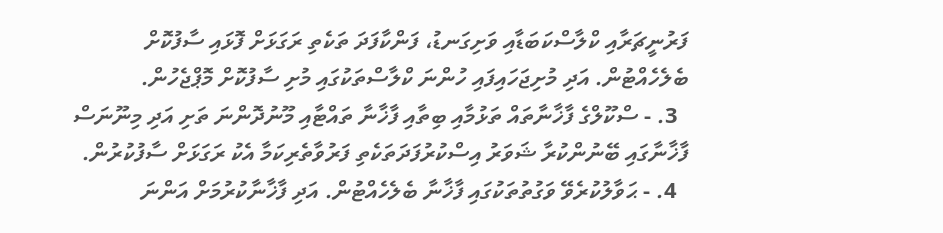ފަރުނީޗަރާއި ކްލާސްކަބަޑާއި ވަށިގަނޑު، ފަންކާފަދަ ތަކެތި ރަގަޅަށް ފޮޅައި ސާފުކޮށް ބެލެހެއްޓުން. އަދި މުށިޖަހައިފައި ހުންނަ ކްލާސްތަކުގައި މުށި ސާފުކޮށް މޮޕްޖެހުން.
  3. - ސްކޫލްގެ ފާޚާނާތައް ތަޅުމާއި ބިތާއި ފާޚާނާ ތައްޓާއި މޫނުދޮންނަ ތަށި އަދި މިނޫނަސް ފާޚާނާގައި ބޭނުންކުރާ ޝަވަރު އިސްކުރުފަދަތަކެތި ފަރުވާތެރިކަމާ އެކު ރަގަޅަށް ސާފުކުރުން.
  4. - ޙަވާލުކުރެވޭ ވަގުތުތަކުގައި ފާޚާނާ ބެލެހެއްޓުން. އަދި ފާޚާނާކުރުމަށް އަންނަ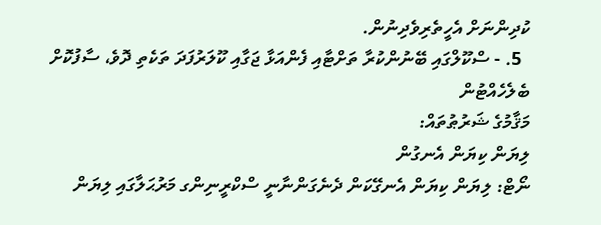ކުދިންނަށް އެހީތެރިވެދިނުން.
  5. - ސްކޫލްގައި ބޭނުންކުރާ ތަށްޓާއި ފެންއަޅާ ޖަގާއި ކޫލަރުފަދަ ތަކެތި ދޮވެ، ސާފުކޮށް ބެލެހެއްޓުން
މަޤާމުގެ ޝަރުޠުތައް:
ލިޔަން ކިޔަން އެނގުން
ނޯޓް: ލިޔަން ކިޔަން އެނގޭކަން ދެނެގަންނާނީ ސްކްރީނިންގ މަރުޙަލާގައި ލިޔަން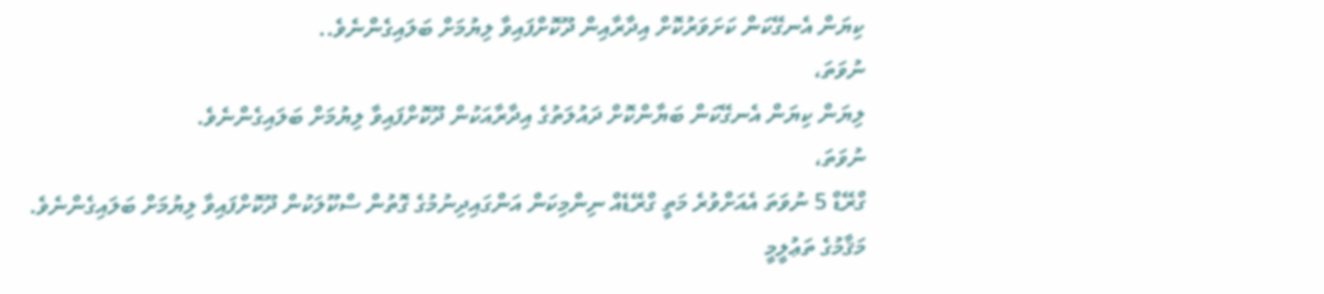ކިޔަން އެނގޭކަން ކަށަވަރުކޮށް އިދާރާއިން ދޫކޮށްފައިވާ ލިޔުމަށް ބަލައިގެންނެވެ..
ނުވަތަ،
ލިޔަން ކިޔަން އެނގޭކަން ބަޔާންކޮށް ދައުލަތުގެ އިދާރާއަކުން ދޫކޮށްފައިވާ ލިޔުމަށް ބަލައިގެންނެވެ.
ނުވަތަ،
ގްރޭޑް 5 ނުވަތަ އެއަށްވުރެ މަތީ ގްރޭޑެއް ނިންމިކަން އަންގައިދިނުމުގެ ގޮތުން ސްކޫލަކުން ދޫކޮށްފައިވާ ލިޔުމަށް ބަލައިގެންނެވެ.
މަޤާމުގެ ތަޢުލީމީ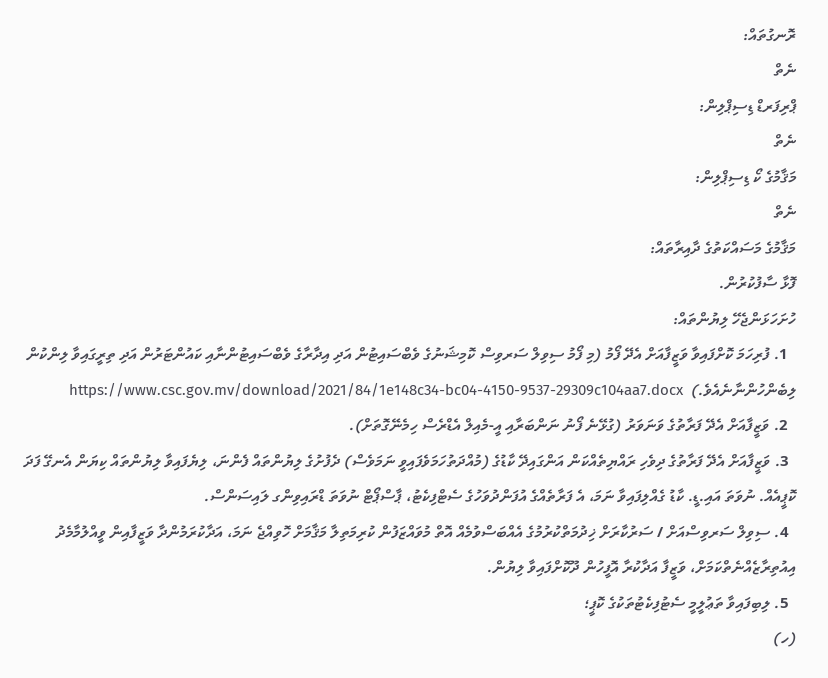ރޮނގުތައް:
ނެތް
ޕްރިފަރޑް ޑިސިޕްލިން:
ނެތް
މަޤާމުގެ ކޯ ޑިސިޕްލިން:
ނެތް
މަޤާމުގެ މަސައްކަތުގެ ދާއިރާތައް:
ފޮޅާ ސާފުކުރުން.
ހުށަހަޅަންޖެހޭ ލިޔުންތައް:
  1. ފުރިހަމަ ކޮށްފައިވާ ވަޒީފާއަށް އެދޭ ފޯމު (މި ފޯމު ސިވިލް ސަރވިސް ކޮމިޝަނުގެ ވެބްސައިޓުން އަދި އިދާރާގެ ވެބްސައިޓުންނާއި ކައުންޓަރުން އަދި ތިރީގައިވާ ލިންކުން ލިބެންހުންނާނެއެވެ.)  https://www.csc.gov.mv/download/2021/84/1e148c34-bc04-4150-9537-29309c104aa7.docx
  2. ވަޒީފާއަށް އެދޭ ފަރާތުގެ ވަނަވަރު (ގުޅޭނެ ފޯނު ނަންބަރާއި އީ-މެއިލް އެޑްރެސް ހިމެނޭގޮތަށް).
  3. ވަޒީފާއަށް އެދޭ ފަރާތުގެ ދިވެހި ރައްޔިތެއްކަން އަންގައިދޭ ކާޑުގެ (މުއްދަތުހަމަވެފައިވީ ނަމަވެސް) ދެފުށުގެ ލިޔުންތައް ފެންނަ، ލިޔެފައިވާ ލިޔުންތައް ކިޔަން އެނގޭ ފަދަ ކޮޕީއެއް. ނުވަތަ އައި.ޑީ. ކާޑު ގެއްލިފައިވާ ނަމަ، އެ ފަރާތެއްގެ އުފަންދުވަހުގެ ސެޓްފިކެޓު، ޕާސްޕޯޓް ނުވަތަ ޑްރައިވިންގ ލައިސަންސް.
  4. ސިވިލް ސަރވިސްއަށް / ސަރުކާރަށް ޚިދުމަތްކުރުމުގެ އެއްބަސްވުމެއް އޮތް މުވައްޒަފުން ކުރިމަތިލާ މަޤާމަށް ހޮވިއްޖެ ނަމަ، އަދާކުރަމުންދާ ވަޒީފާއިން ވީއްލުމާމެދު އިއުތިރާޒެއްނެތްކަމަށް، ވަޒީފާ އަދާކުރާ އޮފީހުން ދޫކޮށްފައިވާ ލިޔުން.
  5. ލިބިފައިވާ ތަޢުލީމީ ސެޓުފިކެޓުތަކުގެ ކޮޕީ؛
(ހ)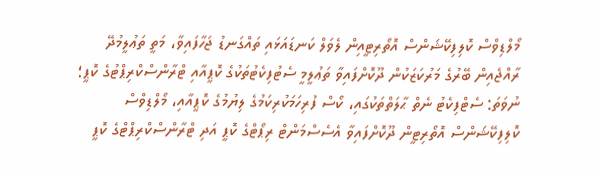މޯލްޑިވްސް ކޮލިފިކޭޝަންސް އޮތޯރިޓީއިން ލެވަލް ކަނޑައަޅައި ތައްގަނޑު ޖަހާފައިވާ، މަތީ ތަޢުލީމުދޭ ރާއްޖެއިން ބޭރުގެ މަރުކަޒަކުން ދޫކޮށްފައިވާ ތަޢުލީމީ ސެޓުފިކެޓުތަކުގެ ކޮޕީއާއި ޓްރާންސްކްރިޕްޓުގެ ކޮޕީ؛ ނުވަތަ: ސެޓްފިކެޓު ނެތް ޙާލަތްތަކުގައި، ކޯސް ފުރިހަމަކުރިކަމުގެ ލިޔުމުގެ ކޮޕީއާއި، މޯލްޑިވްސް ކޮލިފިކޭޝަންސް އޮތޯރިޓީން ދޫކޮށްފައިވާ އެސެސްމަންޓް ރިޕޯޓްގެ ކޮޕީ އަދި ޓްރާންސްކްރިޕްޓްގެ ކޮޕީ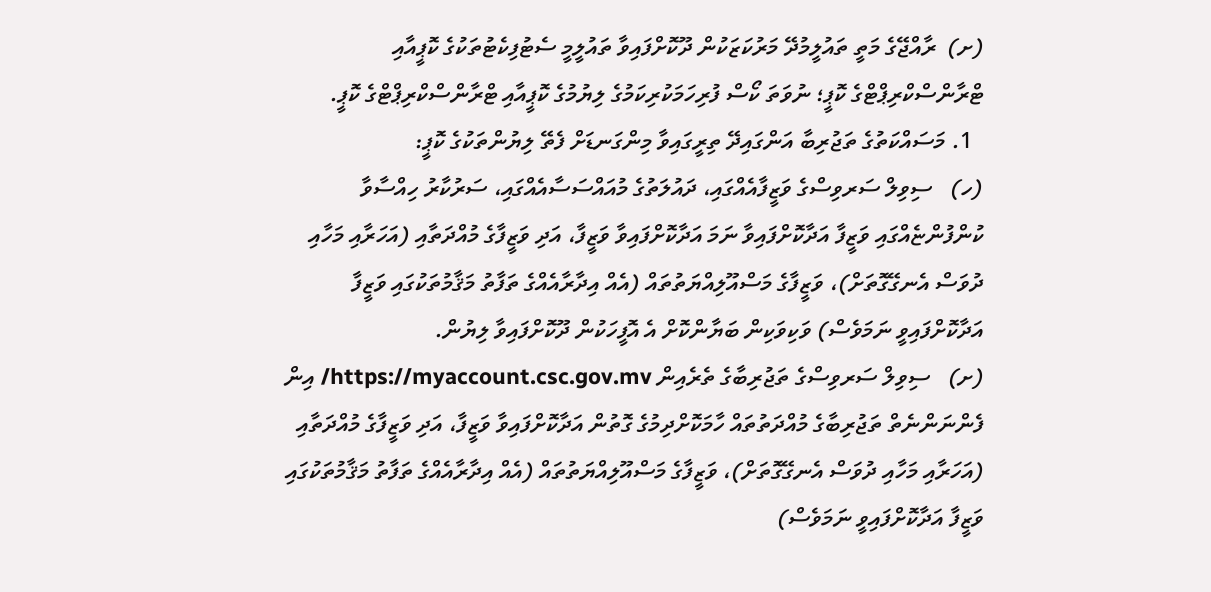(ށ)  ރާއްޖޭގެ މަތީ ތައުލީމުދޭ މަރުކަޒަކުން ދޫކޮށްފައިވާ ތައުލީމީ ސެޓުފިކެޓުތަކުގެ ކޮޕީއާއި ޓްރާންސްކްރިޕްޓްގެ ކޮޕީ؛ ނުވަތަ ކޯސް ފުރިހަމަކުރިކަމުގެ ލިޔުމުގެ ކޮޕީއާއި ޓްރާންސްކްރިޕްޓްގެ ކޮޕީ.
  1. މަސައްކަތުގެ ތަޖުރިބާ އަންގައިދޭ ތިރީގައިވާ މިންގަނޑަށް ފެތޭ ލިޔުންތަކުގެ ކޮޕީ:
(ހ)   ސިވިލް ސަރވިސްގެ ވަޒީފާއެއްގައި، ދައުލަތުގެ މުއައްސަސާއެއްގައި، ސަރުކާރު ހިއްސާވާ ކުންފުންޏެއްގައި ވަޒީފާ އަދާކޮށްފައިވާ ނަމަ އަދާކޮށްފައިވާ ވަޒީފާ، އަދި ވަޒީފާގެ މުއްދަތާއި (އަހަރާއި މަހާއި ދުވަސް އެނގޭގޮތަށް)، ވަޒީފާގެ މަސްއޫލިއްޔަތުތައް (އެއް އިދާރާއެއްގެ ތަފާތު މަޤާމުތަކުގައި ވަޒީފާ އަދާކޮށްފައިވީ ނަމަވެސް) ވަކިވަކިން ބަޔާންކޮށް އެ އޮފީހަކުން ދޫކޮށްފައިވާ ލިޔުން.
(ށ)   ސިވިލް ސަރވިސްގެ ތަޖުރިބާގެ ތެރެއިން https://myaccount.csc.gov.mv/ އިން ފެންނަންނެތް ތަޖުރިބާގެ މުއްދަތުތައް ހާމަކޮށްދިމުގެ ގޮތުން އަދާކޮށްފައިވާ ވަޒީފާ، އަދި ވަޒީފާގެ މުއްދަތާއި (އަހަރާއި މަހާއި ދުވަސް އެނގޭގޮތަށް)، ވަޒީފާގެ މަސްއޫލިއްޔަތުތައް (އެއް އިދާރާއެއްގެ ތަފާތު މަޤާމުތަކުގައި ވަޒީފާ އަދާކޮށްފައިވީ ނަމަވެސް)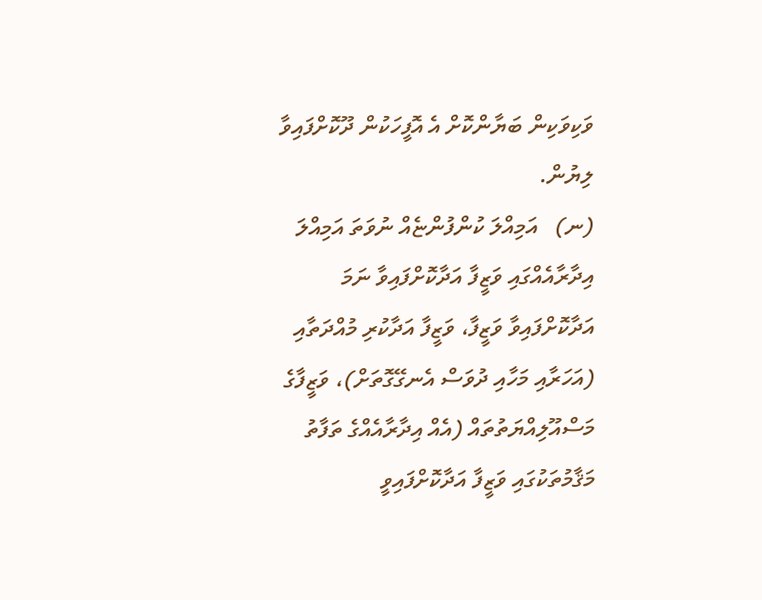ވަކިވަކިން ބަޔާންކޮށް އެ އޮފީހަކުން ދޫކޮށްފައިވާ ލިޔުން.
(ނ)   އަމިއްލަ ކުންފުންޏެއް ނުވަތަ އަމިއްލަ އިދާރާއެއްގައި ވަޒީފާ އަދާކޮށްފައިވާ ނަމަ އަދާކޮށްފައިވާ ވަޒީފާ، ވަޒީފާ އަދާކުރި މުއްދަތާއި (އަހަރާއި މަހާއި ދުވަސް އެނގޭގޮތަށް)، ވަޒީފާގެ މަސްއޫލިއްޔަތުތައް (އެއް އިދާރާއެއްގެ ތަފާތު މަޤާމުތަކުގައި ވަޒީފާ އަދާކޮށްފައިވީ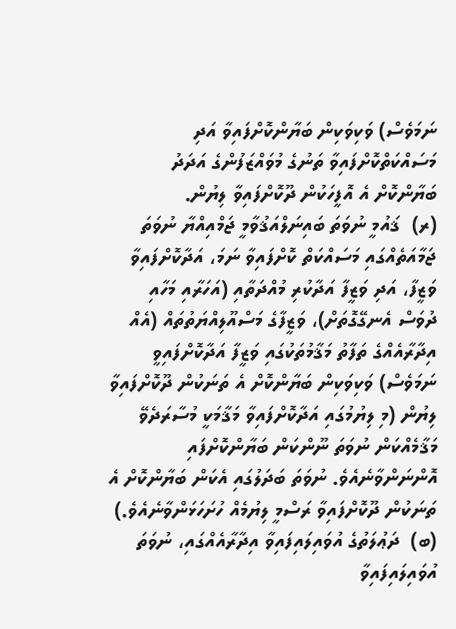ނަމަވެސް) ވަކިވަކިން ބަޔާންކޮށްފައިވާ އަދި މަސައްކަތްކޮށްފައިވާ ތަނުގެ މުވައްޒަފުންގެ އަދަދު ބަޔާންކޮށް އެ އޮފީހަކުން ދޫކޮށްފައިވާ ލިޔުން.
(ރ)  ޤައުމީ ނުވަތަ ބައިނަލްއަޤުވާމީ ޖަމްއިއްޔާ ނުވަތަ ޖަމާއަތެއްގައި މަސައްކަތް ކޮށްފައިވާ ނަމަ، އަދާކޮށްފައިވާ ވަޒީފާ، އަދި ވަޒީފާ އަދާކުރި މުއްދަތާއި (އަހަރާއި މަހާއި ދުވަސް އެނގޭގޮތަށް)، ވަޒީފާގެ މަސްއޫލިއްޔަތުތައް (އެއް އިދާރާއެއްގެ ތަފާތު މަޤާމުތަކުގައި ވަޒީފާ އަދާކޮށްފައިވީ ނަމަވެސް) ވަކިވަކިން ބަޔާންކޮށް އެ ތަނަކުން ދޫކޮށްފައިވާ ލިޔުން (މި ލިޔުމުގައި އަދާކޮށްފައިވާ މަޤާމަކީ މުސާރަދެވޭ މަޤާމެއްކަން ނުވަތަ ނޫންކަން ބަޔާންކޮށްފައި އޮންނަންވާނެއެވެ. ނުވަތަ ބަދަލުގައި އެކަން ބަޔާންކޮށް އެ ތަނަކުން ދޫކޮށްފައިވާ ރަސްމީ ލިޔުމެއް ހުށަހަޅަންވާނެއެވެ.)
(ބ)  ދަޢުލަތުގެ އުވައިލައިފައިވާ އިދާރާއެއްގައި، ނުވަތަ އުވައިލައިފައިވާ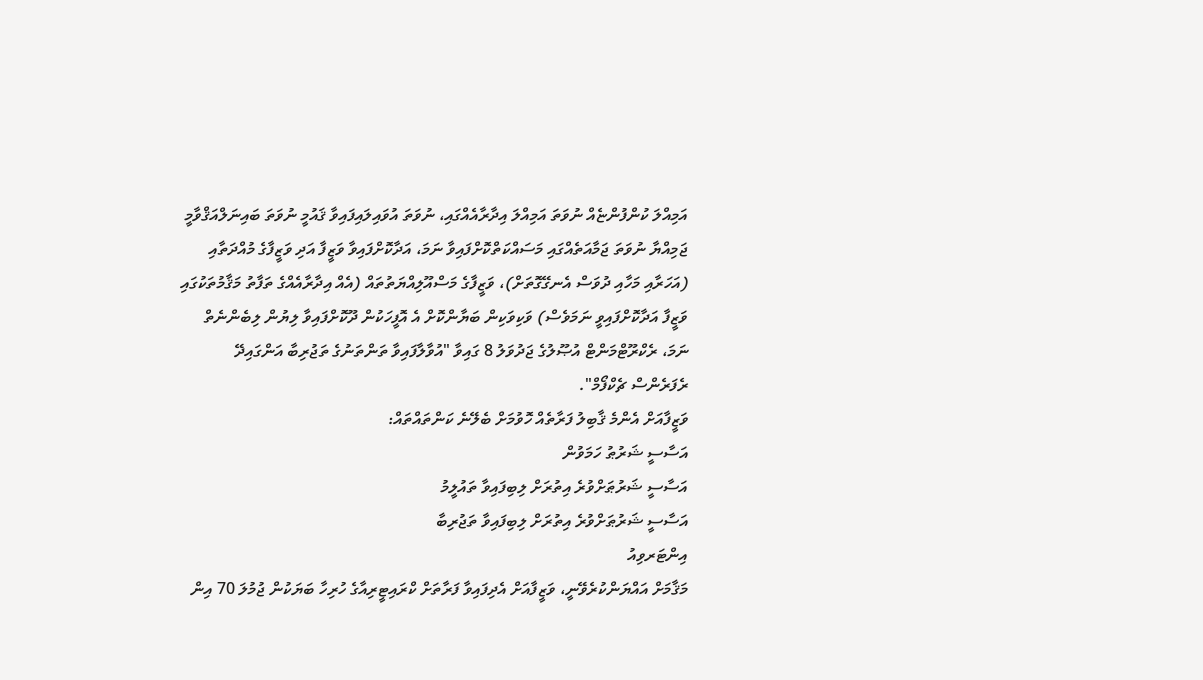އަމިއްލަ ކުންފުންޏެއް ނުވަތަ އަމިއްލަ އިދާރާއެއްގައި، ނުވަތަ އުވައިލައިފައިވާ ޤައުމީ ނުވަތަ ބައިނަލްއަޤްވާމީ ޖަމިއްޔާ ނުވަތަ ޖަމާއަތެއްގައި މަސައްކަތްކޮށްފައިވާ ނަމަ، އަދާކޮށްފައިވާ ވަޒީފާ އަދި ވަޒީފާގެ މުއްދަތާއި (އަހަރާއި މަހާއި ދުވަސް އެނގޭގޮތަށް)، ވަޒީފާގެ މަސްއޫލިއްޔަތުތައް (އެއް އިދާރާއެއްގެ ތަފާތު މަޤާމުތަކުގައި ވަޒީފާ އަދާކޮށްފައިވީ ނަމަވެސް) ވަކިވަކިން ބަޔާންކޮށް އެ އޮފީހަކުން ދޫކޮށްފައިވާ ލިޔުން ލިބެންނެތް ނަމަ، ރެކްރޫޓްމަންޓް އުޞޫލުގެ ޖަދުވަލު 8 ގައިވާ "އުވާލާފައިވާ ތަންތަނުގެ ތަޖުރިބާ އަންގައިދޭ ރެފަރެންސް ޗެކްފޯމް".
ވަޒީފާއަށް އެންމެ ޤާބިލު ފަރާތެއް ހޮވުމަށް ބެލޭނެ ކަންތައްތައް:
އަސާސީ ޝަރުޠު ހަމަވުން
އަސާސީ ޝަރުޠަށްވުރެ އިތުރަށް ލިބިފައިވާ ތައުލީމު
އަސާސީ ޝަރުޠަށްވުރެ އިތުރަށް ލިބިފައިވާ ތަޖުރިބާ
އިންޓަރވިއު
މަޤާމަށް އައްޔަންކުރެވޭނީ، ވަޒީފާއަށް އެދިފައިވާ ފަރާތަށް ކްރައިޓީރިއާގެ ހުރިހާ ބަޔަކުން ޖުމުލަ 70 އިން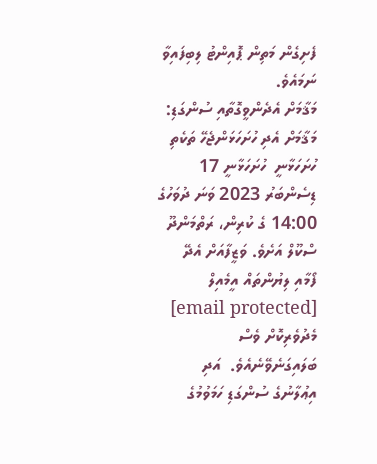ފެށިގެން މަތިން ޕޮއިންޓު ލިބިފައިވާ ނަމައެވެ.
މަޤާމަށް އެދެންވީގޮތާއި ސުންގަޑި:
މަޤާމަށް އެދި ހުށަހަޅަންޖެހޭ ތަކެތި ހުށަހަޅާނީ  ހުށަހަޅާނީ 17 ޑިސެންބަރު 2023 ވަނަ ދުވަހުގެ 14:00 ގެ ކުރިން، ރަތްމަންދޫ ސްކޫލް އަށެވެ. ވަޒީފާއަށް އެދޭ ފޯމާއި ލިޔުންތައް އީމެއިލް [email protected] މެދުވެރިކޮށް ވެސް ބަލައިގަނެވޭނެއެވެ.  އަދި އިޢުލާނުގެ ސުންގަޑި ހަމަވުމުގެ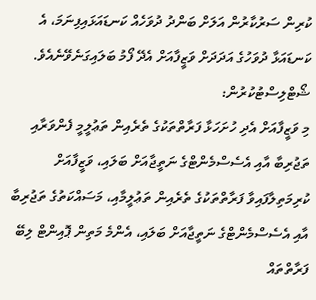ކުރިން ސަރުކާރުން އަލަށް ބަންދު ދުވަހެއް ކަނޑައަޅައިފިނަމަ، އެ ކަނޑައަޅާ ދުވަހުގެ އަދަދަށް ވަޒީފާއަށް އެދޭ ފޯމު ބަލައިގަނެވޭނެއެވެ.
ޝޯޓްލިސްޓުކުރުން:
މި ވަޒީފާއަށް އެދި ހުށަހަޅާ ފަރާތްތަކުގެ ތެރެއިން ތަޢުލީމީ ފެންވަރާއި ތަޖުރިބާ އާއި އެސެސްމެންޓްގެ ނަތީޖާއަށް ބަލައި، ވަޒީފާއަށް ކުރިމަތިލާފައިވާ ފަރާތްތަކުގެ ތެރެއިން ތަޢުލީމާއި، މަސައްކަތުގެ ތަޖުރިބާ އާއި އެސެސްމެންޓްގެ ނަތީޖާއަށް ބަލައި، އެންމެ މަތިން ޕޮއިންޓް ލިބޭ ފަރާތްތައް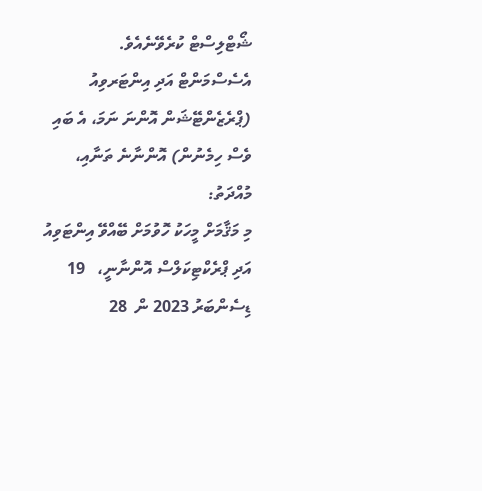ޝޯޓްލިސްޓް ކުރެވޭނެއެވެ.
އެސެސްމަންޓް އަދި އިންޓަރވިއު (ޕްރެޒެންޓޭޝަން އޮންނަ ނަމަ، އެ ބައި ވެސް ހިމެނުން) އޮންނާނެ ތަނާއި، މުއްދަތު:
މި މަޤާމަށް މީހަކު ހޮވުމަށް ބޭއްވޭ އިންޓަވިއު އަދި ޕްރެކްޓިކަލްސް އޮންނާނީ،   19 ޑިސެންބަރު 2023 ން  28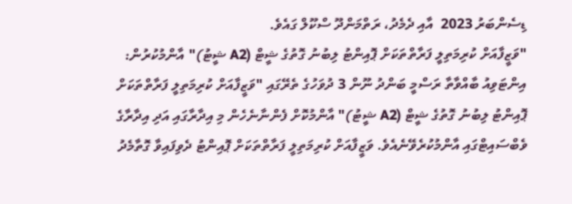ޑިސެންބަރު 2023  އާއި ދެމެދު، ރަތްމަންދޫ ސްކޫލް ގައެވެ.
"ވަޒީފާއަށް ކުރިމަތިލީ ފަރާތްތަކަށް ޕޮއިންޓު ލިބުނު ގޮތުގެ ޝީޓް (A2 ޝީޓު)" އާންމުކުރުން:
އިންޓަވިއު ބާއްވާތާ ރަސްމީ ބަންދު ނޫން 3 ދުވަހުގެ ތެރޭގައި "ވަޒީފާއަށް ކުރިމަތިލީ ފަރާތްތަކަށް ޕޮއިންޓު ލިބުނު ގޮތުގެ ޝީޓް (A2 ޝީޓު)" އާންމުކޮށް ފެންނާނެހެން މި އިދާރާގައި އަދި އިދާރާގެ ވެބްސައިޓްގައި އާންމުކުރެވޭނެއެވެ. ވަޒީފާއަށް ކުރިމަތިލީ ފަރާތްތަކަށް ޕޮއިންޓު ދެވިފައިވާ ގޮތާމެދު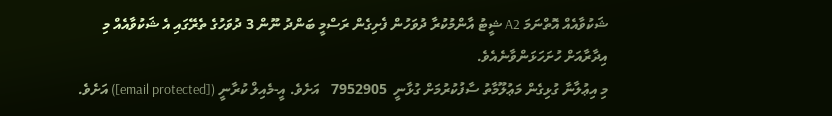ޝަކުވާއެއް އޮތްނަމަ A2 ޝީޓު އާންމުކުރާ ދުވަހުން ފެށިގެން ރަސްމީ ބަންދު ނޫން 3 ދުވަހުގެ ތެރޭގައި އެ ޝަކުވާއެއް މި އިދާރާއަށް ހުށަހަޅަންވާނެއެވެ.
މި އިޢުލާނާ ގުޅިގެން މަޢުލޫމާތު ސާފުކުރުމަށް ގުޅާނީ  7952905   އަށެވެ. އީ-މެއިލް ކުރާނީ ([email protected]) އަށެވެ.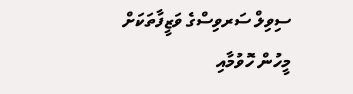ސިވިލް ސަރވިސްގެ ވަޒީފާތަކަށް މީހުން ހޮވުމާއި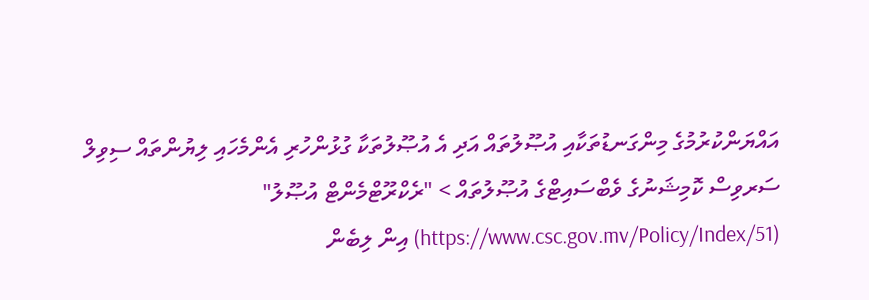އައްޔަންކުރުމުގެ މިންގަނޑުތަކާއި އުޞޫލުތައް އަދި އެ އުޞޫލުތަކާ ގުޅުންހުރި އެންމެހައި ލިޔުންތައް ސިވިލް ސަރވިސް ކޮމިޝަނުގެ ވެބްސައިޓްގެ އުޞޫލުތައް > "ރެކްރޫޓްމެންޓް އުޞޫލު" (https://www.csc.gov.mv/Policy/Index/51) އިން ލިބެން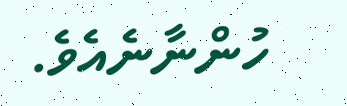ހުންނާނެއެވެ.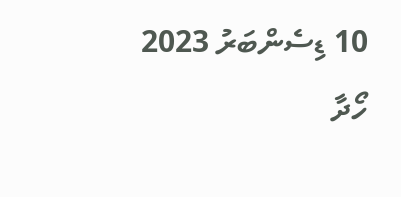10 ޑިސެންބަރު 2023
ހޯދާ